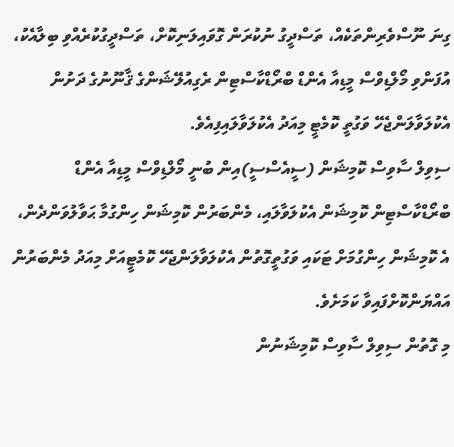ގިނަ ނޫސްވެރިންތަކެއް، ތަސްދީގު ނުކުރަން ގޮވައިލަނިކޮށް، ތަސްދީގުކުރެއްވި ބިލާއެކު، އުފަންވި މޯލްޑިވްސް މީޑިއާ އެންޑް ބްރޯޑްކާސްޓިން ރެގިއުލޭޝަންގެ ޤާނޫނުގެ ދަށުން އެކުލަވާލަންޖެހޭ ވަގުތީ ކޮމެޓީ މިއަދު އެކުލަވާލައިފިއެވެ.
ސިވިލް ސާވިސް ކޮމިޝަން (ސީއެސްސީ)އިން ބުނީ މޯލްޑިވްސް މީޑިއާ އެންޑް ބްރޯޑްކާސްޓިން ކޮމިޝަން އެކުލަވާލައި، މެންބަރުން ކޮމިޝަން ހިންގުމާ ޙަވާލުވަންދެން، އެ ކޮމިޝަން ހިންގުމަށް ޓަކައި ވަގުތީގޮތުން އެކުލަވާލަންޖެހޭ ކޮމެޓީއަށް މިއަދު މެންބަރުން އައްޔަންކޮށްފައިވާ ކަމަށެވެ.
މި ގޮތުން ސިވިލް ސާވިސް ކޮމިޝަނުން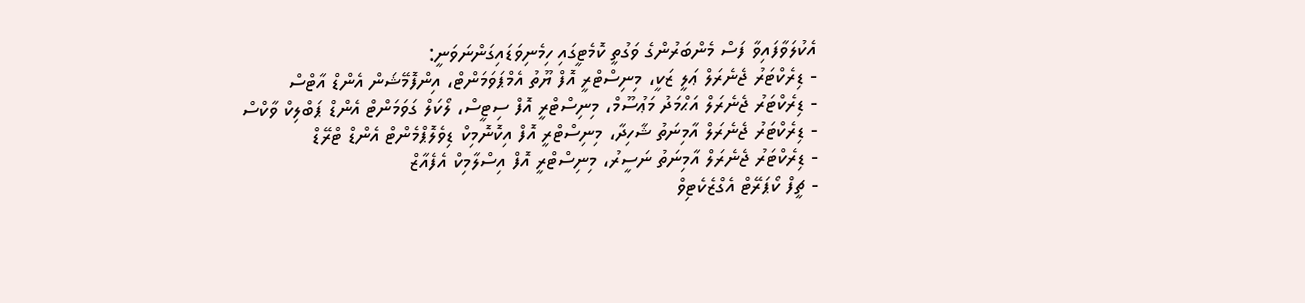އެކުލަވާފައިވާ ފަސް މެންބަރުންގެ ވަގުތީ ކޮމެޓީގައި ހިމެނިވަޑައިގަންނަވަނީ:
- ޑިރެކްޓަރު ޖެނެރަލް ޢަލީ ޒަކީ، މިނިސްޓްރީ އޮފް ޔޫތު އެމްޕަވަމަންޓް، އިންފޮމޭޝަން އެންޑް އާޓްސް
- ޑިރެކްޓަރު ޖެނެރަލް އަޙްމަދު މަޢުސޫމް، މިނިސްޓްރީ އޮފް ސިޓީސް، ލޯކަލް ގަވަމަންޓް އެންޑް ޕަބްލިކް ވާކްސް
- ޑިރެކްޓަރު ޖެނެރަލް އާމިނަތު ޝާހިދާ، މިނިސްޓްރީ އޮފް އިކޮނޮމިކް ޑިވެލޮޕްމެންޓް އެންޑް ޓްރޭޑް
- ޑިރެކްޓަރު ޖެނެރަލް އާމިނަތު ނަސީރު، މިނިސްޓްރީ އޮފް އިސްލާމިކް އެފެއާޒް
- ޗީފް ކޯޕަރޭޓް އެގްޒެކެޓިވް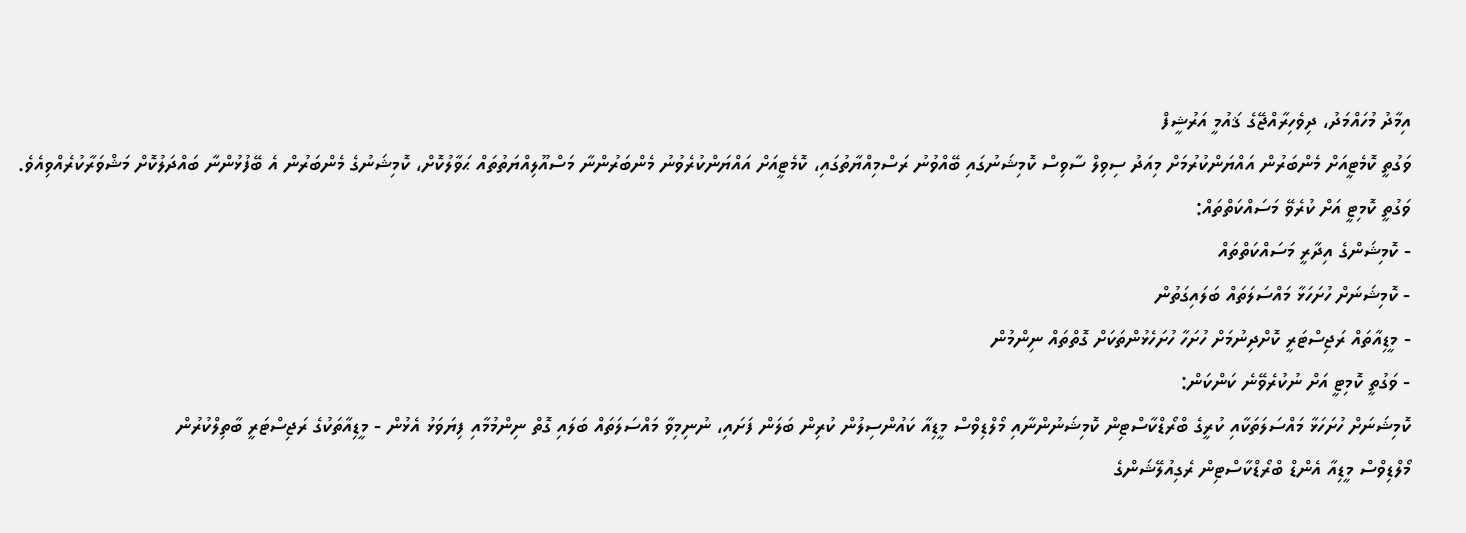އިމާދު މުހައްމަދު، ދިވެހިރާއްޖޭގެ ޤައުމީ އަރުޝީފް
ވަގުތީ ކޮމެޓީއަށް މެންބަރުން އައްޔަންކުރުމަށް މިއަދު ސިވިލް ސާވިސް ކޮމިޝަނުގައި ބޭއްވުނު ރަސްމިއްޔާތުގައި، ކޮމެޓީއަށް އައްޔަންކުރެވުނު މެންބަރުންނާ މަސްއޫލިއްޔަތުތައް ޙަވާލުކޮށް، ކޮމިޝަނުގެ މެންބަރުން އެ ބޭފުޅުންނާ ބައްދަލުކޮށް މަޝްވަރާކުރެއްވިއެވެ.
ވަގުތީ ކޮމިޓީ އަށް ކުރެވޭ މަސައްކަތްތައް:
- ކޮމިޝަންގެ އިދާރީ މަސައްކަތްތައް
- ކޮމިޝަނަށް ހުށަހަޅާ މައްސަލަތައް ބަލައިގަތުން
- މީޑިއާތައް ރަޖިސްޓަރީ ކޮށްދިނުމަށް ހުށަހާ ހުށަހެޅުންތަކަށް ގޮތްތައް ނިންމުން
- ވަގުތީ ކޮމިޓީ އަށް ނުކުރެވޭނެ ކަންކަން:
ކޮމިޝަނަށް ހުށަހަޅާ މައްސަލަތަކާއި ކުރީގެ ބްރޯޑްކާސްޓިން ކޮމިޝަނުންނާއި މޯލްޑިވްސް މީޑިއާ ކައުންސިލުން ކުރިން ބަލަން ފަށައި، ނުނިމިވާ މައްސަލަތައް ބަލައި ގޮތް ނިންމުމާއި ފިޔަވަޅު އެޅުން - މީޑިއާތަކުގެ ރަޖިސްޓަރީ ބާތިލްކުރުން
މޯލްޑިވްސް މީޑިއާ އެންޑް ބްރޯޑްކާސްޓިން ރެގިއުލޭޝަންގެ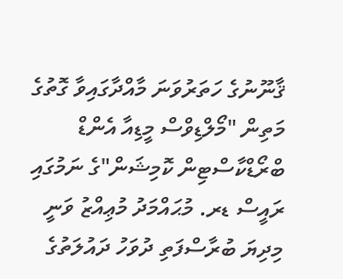ޤާނޫނުގެ ހަތަރުވަނަ މާއްދާގައިވާ ގޮތުގެ މަތިން "މޯލްޑިވްސް މީޑިއާ އެންޑް ބްރޯޑްކާސްޓިން ކޮމިޝަން"ގެ ނަމުގައި ރައީސް ޑރ. މުޙައްމަދު މުޢިއްޒު ވަނީ މިދިޔަ ބުރާސްފަތި ދުވަހު ދައުލަތުގެ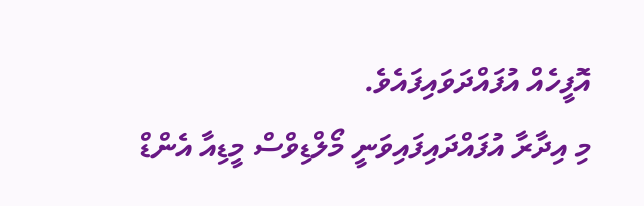އޮފީހެއް އުފައްދަވައިފައެވެ.
މި އިދާރާ އުފައްދައިފައިވަނީ މޯލްޑިވްސް މީޑިއާ އެންޑް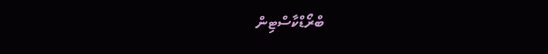ބްރޯޑްކާސްޓިން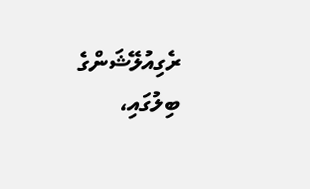ރެގިއުލޭޝަންގެ ބިލުގައި،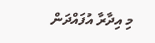މި އިދާރާ އުފައްދަން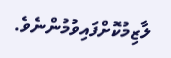ލާޒިމުކޮށްފައިވުމުންނެވެ.